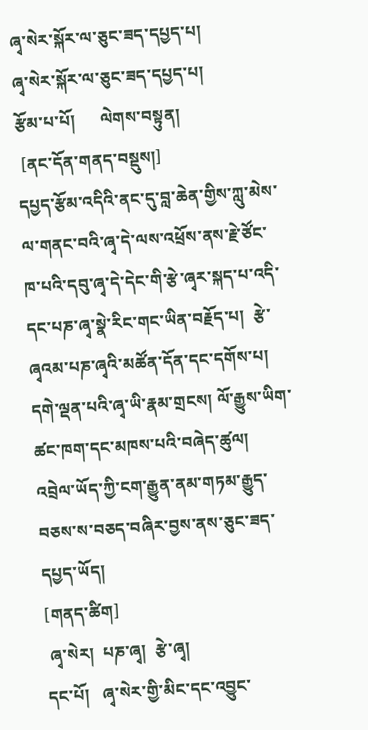ཞྭ་སེར་སྐོར་ལ་ཅུང་ཟད་དཔྱད་པ།
ཞྭ་སེར་སྐོར་ལ་ཅུང་ཟད་དཔྱད་པ།
རྩོམ་པ་པོ།      ལེགས་བསྟུན།
 [ནང་དོན་གནད་བསྡུས།]
དཔྱད་རྩོམ་འདིའི་ནང་དུ་བླ་ཆེན་གྱིས་ཀླུ་མེས་ལ་གནང་བའི་ཞྭ་དེ་ལས་འཕྲོས་ནས་རྗེ་ཙོང་ཁ་པའི་དབུ་ཞྭ་དེ་དེང་གི་རྩེ་ཞྭར་སྐད་པ་འདི་དང་པཎ་ཞྭ་སྣེ་རིང་གང་ཡིན་བརྗོད་པ།  རྩེ་ཞྭའམ་པཎ་ཞྭའི་མཚོན་དོན་དང་དགོས་པ།    དགེ་ལྡན་པའི་ཞྭ་ཡི་རྣམ་གྲངས། ལོ་རྒྱུས་ཡིག་ཚང་ཁག་དང་མཁས་པའི་བཞེད་ཚུལ།   འབྲེལ་ཡོད་ཀྱི་ངག་རྒྱུན་ནམ་གཏམ་རྒྱུད་བཅས་ས་བཅད་བཞིར་བྱས་ནས་ཅུང་ཟད་དཔྱད་ཡོད།
[གནད་ཚིག]
 ཞྭ་སེར།  པཎ་ཞྭ།  རྩེ་ཞྭ།
དང་པོ།   ཞྭ་སེར་གྱི་མིང་དང་འབྱུང་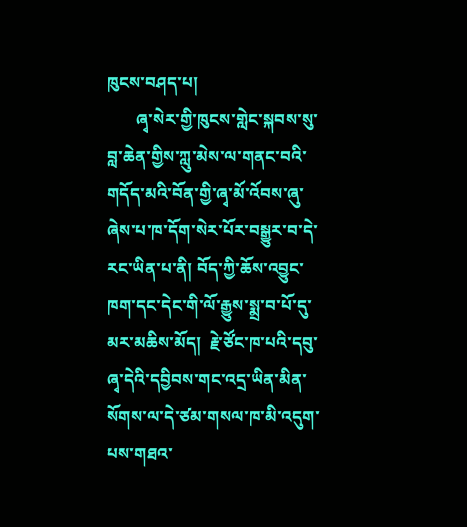ཁུངས་བཤད་པ།
       ཞྭ་སེར་གྱི་ཁུངས་གླེང་སྐབས་སུ་བླ་ཆེན་གྱིས་ཀླུ་མེས་ལ་གནང་བའི་གདོད་མའི་བོན་གྱི་ཞྭ་མོ་འོབས་ཞུ་ཞེས་པ་ཁ་དོག་སེར་པོར་བསྒྱུར་བ་དེ་རང་ཡིན་པ་ནི། བོད་ཀྱི་ཆོས་འབྱུང་ཁག་དང་དེང་གི་ལོ་རྒྱུས་སྨྲ་བ་པོ་དུ་མར་མཆིས་མོད།  རྗེ་ཙོང་ཁ་པའི་དབུ་ཞྭ་དེའི་དབྱིབས་གང་འདྲ་ཡིན་མིན་སོགས་ལ་དེ་ཙམ་གསལ་ཁ་མི་འདུག་པས་གཐའ་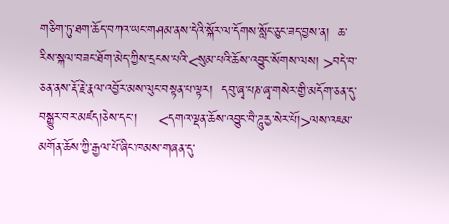གཅིག་ཏུ་ཐག་ཆོད་བཀའ་ཡང་གཤམ་ནས་དེའི་སྐོར་ལ་དོགས་སློང་ཅུང་ཟད་བྱས་ན།  ཆ་རིས་སྐལ་བཟང་ཐོག་མེད་ཀྱིས་དྲངས་པའི་<སུམ་པའི་ཆོས་འབྱུང་སོགས་ལས། >བདེ་བ་ཅན་ནས་རྡོ་རྗེ་རྣལ་འབྱོར་མས་ལུང་བསྟན་པ་ལྟར།  དབུ་ཞྭ་པཎ་ཞྭ་གསེར་གྱི་མདོག་ཅན་དུ་བསྒྱུར་བར་མཛད།ཅེས་དང་།     <དགའ་ལྡན་ཆོས་འབྱུང་བཻ་ཌཱུརྱ་སེར་པོ།>ལས་འཇམ་མགོན་ཆོས་ཀྱི་རྒྱལ་པོ་ཞིང་ཁམས་གཞན་དུ་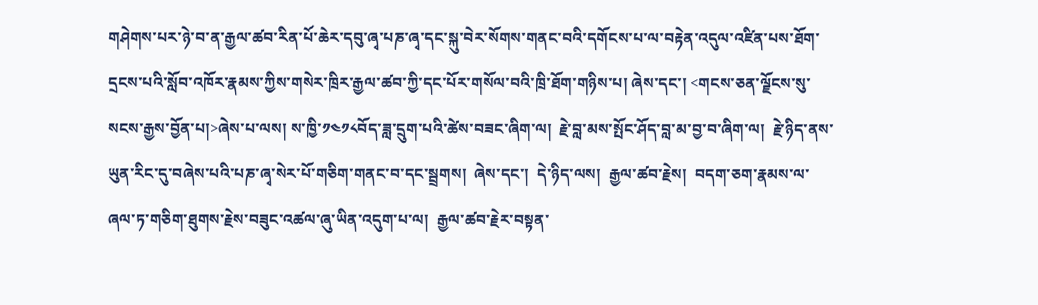གཤེགས་པར་ཉེ་བ་ན་རྒྱལ་ཚབ་རིན་པོ་ཆེར་དབུ་ཞྭ་པཎ་ཞྭ་དང་སྐུ་བེར་སོགས་གནང་བའི་དགོངས་པ་ལ་བརྟེན་འདུལ་འཛིན་པས་ཐོག་དྲངས་པའི་སློབ་འཁོར་རྣམས་ཀྱིས་གསེར་ཁྲིར་རྒྱལ་ཚབ་ཀྱི་དང་པོར་གསོལ་བའི་ཁྲི་ཐོག་གཉིས་པ། ཞེས་དང་། <གངས་ཅན་ལྗོངས་སུ་སངས་རྒྱས་བྱོན་པ།>ཞེས་པ་ལས། ས་ཁྱི་༡༤༡༨བོད་ཟླ་དྲུག་པའི་ཚེས་བཟང་ཞིག་ལ།  རྗེ་བླ་མས་སྤོང་ཤོད་བླ་མ་བྱ་བ་ཞིག་ལ།  རྗེ་ཉིད་ནས་ཡུན་རིང་དུ་བཞེས་པའི་པཎ་ཞྭ་སེར་པོ་གཅིག་གནང་བ་དང་སྦྲགས།  ཞེས་དང་།  དེ་ཉིད་ལས།  རྒྱལ་ཚབ་རྗེས།  བདག་ཅག་རྣམས་ལ་ཞལ་ཏ་གཅིག་ཐུགས་རྗེས་བཟུང་འཚལ་ཞུ་ཡིན་འདུག་པ་ལ།  རྒྱལ་ཚབ་རྗེར་བསྟན་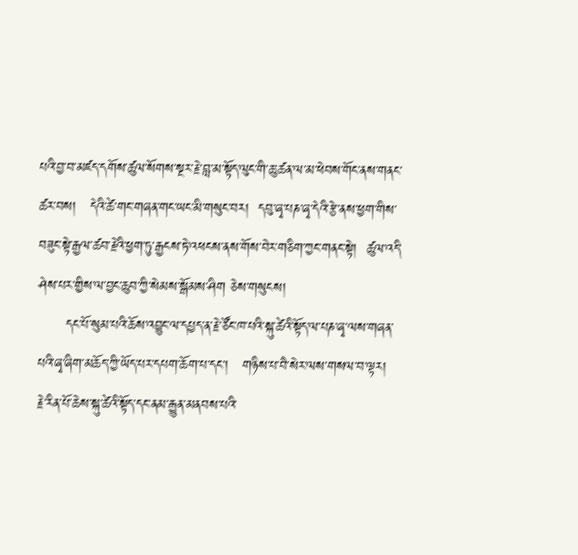པའི་བྱ་བ་མཛད་དགོས་ཚུལ་སོགས་སྔར་རྗེ་བླ་མ་སྟོད་ལུང་གི་ཆུ་ཚན་ལ་མ་ཕེབས་གོང་ནས་གནང་ཚར་བས།   དེའི་ཚེ་གང་གཞན་གང་ཡང་མི་གསུང་བར།  དབུ་ཞྭ་པཎ་ཞྭ་དེའི་རྩེ་ནས་ཕྱག་གིས་བཟུང་སྟེ་རྒྱལ་ཚབ་རྗེའི་ཕྱག་ཏུ་རྒྱངས་ཏེ་འཕངས་ནས་གོས་བེར་གཅིག་ཀྱང་གནང་སྟེ།  ཚུལ་འདི་ཤེས་པར་གྱིས་ལ་བྱང་ཆུབ་ཀྱི་སེམས་སྒོམས་ཤིག ཅེས་གསུངས།
      དང་པོ་སུམ་པའི་ཆོས་འབྱུང་ལ་དཔྱད་ན་རྗེ་ཙོང་ཁ་པའི་སྐུ་ཚེའི་སྟོད་ལ་པཎ་ཞྭ་ལས་གཞན་པའི་ཞྭ་ཞིག་མཆོད་ཀྱི་ཡོད་པར་དཔག་ཆོག་པ་དང་།   གཉིས་པ་བཻ་སེར་ལས་གསལ་བ་ལྟར།   རྗེ་རིན་པོ་ཆེས་སྐུ་ཚེའི་སྟོད་དང་ནམ་རྒྱུན་མནབས་པའི་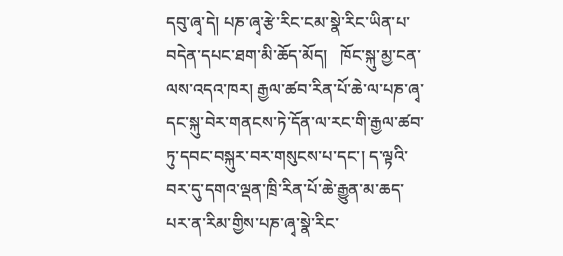དབུ་ཞྭ་དེ། པཎ་ཞྭ་རྩེ་རིང་ངམ་སྣེ་རིང་ཡིན་པ་བདེན་དཔང་ཐག་མི་ཆོད་མོད།   ཁོང་སྐུ་མྱ་ངན་ལས་འདའ་ཁར། རྒྱལ་ཚབ་རིན་པོ་ཆེ་ལ་པཎ་ཞྭ་དང་སྐུ་བེར་གནངས་ཏེ་དོན་ལ་རང་གི་རྒྱལ་ཚབ་ཏུ་དབང་བསྐུར་བར་གསུངས་པ་དང་། ད་ལྟའི་བར་དུ་དགའ་ལྡན་ཁྲི་རིན་པོ་ཆེ་རྒྱུན་མ་ཆད་པར་ན་རིམ་གྱིས་པཎ་ཞྭ་སྣེ་རིང་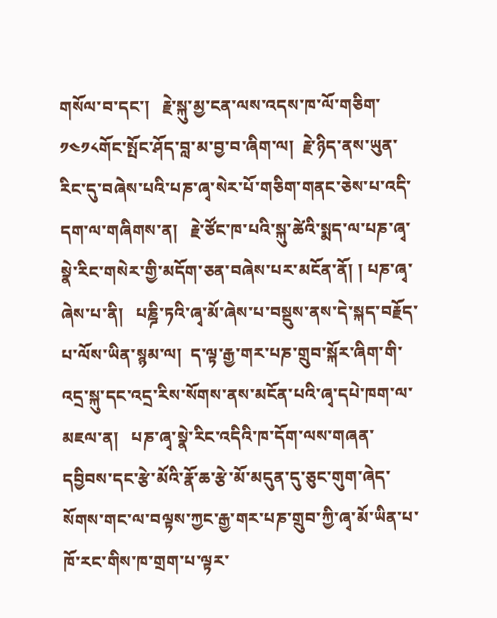གསོལ་བ་དང་།   རྗེ་སྐུ་མྱ་ངན་ལས་འདས་ཁ་ལོ་གཅིག་༡༤༡༨གོང་སྤོང་ཤོད་བླ་མ་བྱ་བ་ཞིག་ལ།  རྗེ་ཉིད་ནས་ཡུན་རིང་དུ་བཞེས་པའི་པཎ་ཞྭ་སེར་པོ་གཅིག་གནང་ཅེས་པ་འདི་དག་ལ་གཞིགས་ན།   རྗེ་ཙོང་ཁ་པའི་སྐུ་ཚེའི་སྨད་ལ་པཎ་ཞྭ་སྣེ་རིང་གསེར་གྱི་མདོག་ཅན་བཞེས་པར་མངོན་ནོ། ། པཎ་ཞྭ་ཞེས་པ་ནི།   པཎྜི་ཏའི་ཞྭ་མོ་ཞེས་པ་བསྡུས་ནས་དེ་སྐད་བརྗོད་པ་ལོས་ཡིན་སྙམ་ལ།  ད་ལྟ་རྒྱ་གར་པཎ་གྲུབ་སྐོར་ཞིག་གི་འདྲ་སྐུ་དང་འདྲ་རིས་སོགས་ནས་མངོན་པའི་ཞྭ་དཔེ་ཁག་ལ་མཇལ་ན།   པཎ་ཞྭ་སྣེ་རིང་འདིའི་ཁ་དོག་ལས་གཞན་དབྱིབས་དང་རྩེ་མོའི་རྣོ་ཆ་རྩེ་མོ་མདུན་དུ་ཅུང་གུག་ཞེད་སོགས་གང་ལ་བལྟས་ཀྱང་རྒྱ་གར་པཎ་གྲུབ་ཀྱི་ཞྭ་མོ་ཡིན་པ་ཁོ་རང་གིས་ཁ་གྲག་པ་ལྟར་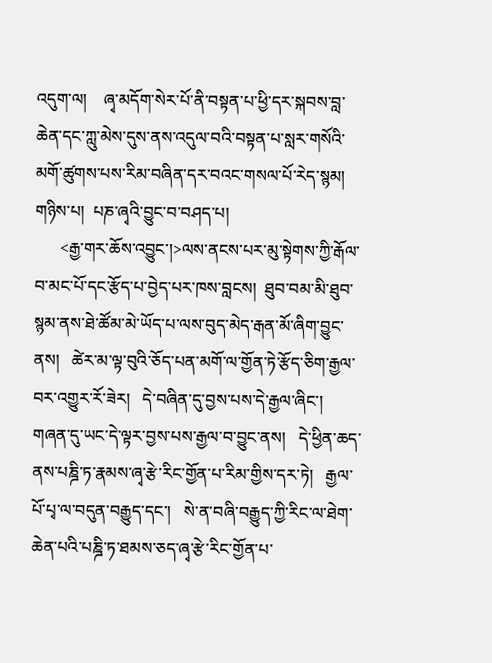འདུག་ལ།    ཞྭ་མདོག་སེར་པོ་ནི་བསྟན་པ་ཕྱི་དར་སྐབས་བླ་ཆེན་དང་ཀླུ་མེས་དུས་ནས་འདུལ་བའི་བསྟན་པ་སླར་གསོའི་མགོ་ཚུགས་པས་རིམ་བཞིན་དར་བའང་གསལ་པོ་རེད་སྙམ།
གཉིས་པ།  པཎ་ཞྭའི་བྱུང་བ་བཤད་པ།
      <རྒྱ་གར་ཆོས་འབྱུང་།>ལས་ནངས་པར་མུ་སྟེགས་ཀྱི་རྒོལ་བ་མང་པོ་དང་རྩོད་པ་བྱེད་པར་ཁས་བླངས།  ཐུབ་བམ་མི་ཐུབ་སྙམ་ནས་ཐེ་ཚོམ་མེ་ཡོད་པ་ལས་བུད་མེད་རྒན་མོ་ཞིག་བྱུང་ནས།   ཚེར་མ་ལྟ་བུའི་ཅོད་པན་མགོ་ལ་གྱོན་ཏེ་རྩོད་ཅིག་རྒྱལ་བར་འགྱུར་རོ་ཟེར།   དེ་བཞིན་དུ་བྱས་པས་དེ་རྒྱལ་ཞིང་།   གཞན་དུ་ཡང་དེ་ལྟར་བྱས་པས་རྒྱལ་བ་བྱུང་ནས།   དེ་ཕྱིན་ཆད་ནས་པཎྜི་ཏ་རྣམས་ཞྭ་རྩེ་རིང་གྱོན་པ་རིམ་གྱིས་དར་ཏེ།   རྒྱལ་པོ་པྭ་ལ་བདུན་བརྒྱུད་དང་།   སེ་ན་བཞི་བརྒྱུད་ཀྱི་རིང་ལ་ཐེག་ཆེན་པའི་པཎྜི་ཏ་ཐམས་ཅད་ཞྭ་རྩེ་རིང་གྱོན་པ་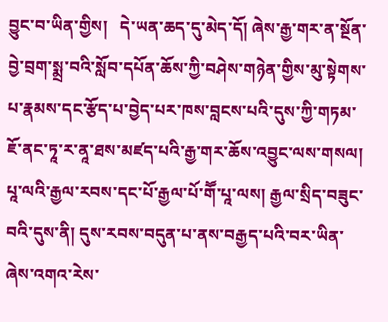བྱུང་བ་ཡིན་གྱིས།   དེ་ཡན་ཆད་དུ་མེད་དོ། ཞེས་རྒྱ་གར་ན་སྔོན་བྱེ་བྲག་སྨྲ་བའི་སློབ་དཔོན་ཆོས་ཀྱི་བཤེས་གཉེན་གྱིས་མུ་སྟེགས་པ་རྣམས་དང་རྩོད་པ་བྱེད་པར་ཁས་བླངས་པའི་དུས་ཀྱི་གཏམ་ཇོ་ནང་ཏཱ་ར་ནཱ་ཐས་མཛད་པའི་རྒྱ་གར་ཆོས་འབྱུང་ལས་གསལ།  པཱ་ལའི་རྒྱལ་རབས་དང་པོ་རྒྱལ་པོ་གཽ་པཱ་ལས། རྒྱལ་སྲིད་བཟུང་བའི་དུས་ནི། དུས་རབས་བདུན་པ་ནས་བརྒྱད་པའི་བར་ཡིན་ཞེས་འགའ་རེས་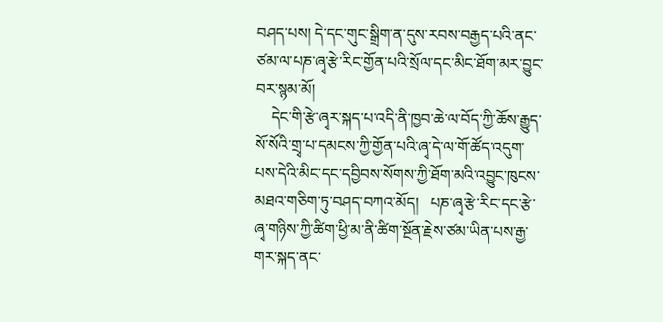བཤད་པས། དེ་དང་གུང་སྒྲིག་ན་དུས་རབས་བརྒྱད་པའི་ནང་ཙམ་ལ་པཎ་ཞྭ་རྩེ་རིང་གྱོན་པའི་སྲོལ་དང་མིང་ཐོག་མར་བྱུང་བར་སྙམ་མོ།
    དེང་གི་རྩེ་ཞྭར་སྐད་པ་འདི་ནི་ཁྱབ་ཆེ་ལ་བོད་ཀྱི་ཆོས་རྒྱུད་སོ་སོའི་གྲྭ་པ་དམངས་ཀྱི་གྱོན་པའི་ཞྭ་དེ་ལ་གོ་ཚོད་འདུག་པས་དེའི་མིང་དང་དབྱིབས་སོགས་ཀྱི་ཐོག་མའི་འབྱུང་ཁུངས་མཐའ་གཅིག་ཏུ་བཤད་བཀའ་མོད།   པཎ་ཞྭ་རྩེ་རིང་དང་རྩེ་ཞྭ་གཉིས་ཀྱི་ཚིག་ཕྱི་མ་ནི་ཚིག་སྔོན་རྗེས་ཙམ་ཡིན་པས་རྒྱ་གར་སྐད་ནང་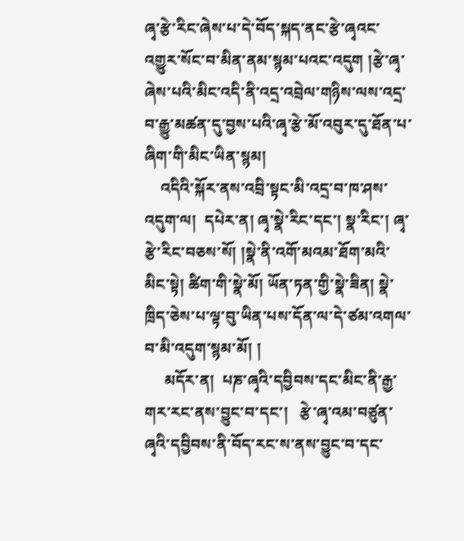ཞྭ་རྩེ་རིང་ཞེས་པ་དེ་བོད་སྐད་ནང་རྩེ་ཞྭའང་འགྱུར་སོང་བ་མིན་ནམ་སྙམ་པའང་འདུག །རྩེ་ཞྭ་ཞེས་པའི་མིང་འདི་ནི་འདྲ་འབྲེལ་གཉིས་ལས་འདྲ་བ་རྒྱུ་མཚན་དུ་བྱས་པའི་ཞྭ་རྩེ་མོ་འབུར་དུ་ཐོན་པ་ཞིག་གི་མིང་ཡིན་སྙམ།
    འདིའི་སྐོར་ནས་འབྲི་སྟང་མི་འདྲ་བ་ཁ་ཤས་འདུག་ལ།  དཔེར་ན། ཞྭ་སྣེ་རིང་དང་། སྣ་རིང་། ཞྭ་རྩེ་རིང་བཅས་སོ། །སྣེ་ནི་འགོ་མའམ་ཐོག་མའི་མིང་སྟེ། ཚིག་གི་སྣེ་མོ། ཡོན་ཏན་གྱི་སྣེ་ཟིན། སྣེ་ཁྲིད་ཅེས་པ་ལྟ་བུ་ཡིན་པས་དོན་ལ་དེ་ཙམ་འགལ་བ་མི་འདུག་སྙམ་མོ། །
     མདོར་ན།  པཎ་ཞྭའི་དབྱིབས་དང་མིང་ནི་རྒྱ་གར་རང་ནས་བྱུང་བ་དང་།   རྩེ་ཞྭ་འམ་བཙུན་ཞྭའི་དབྱིབས་ནི་བོད་རང་ས་ནས་བྱུང་བ་དང་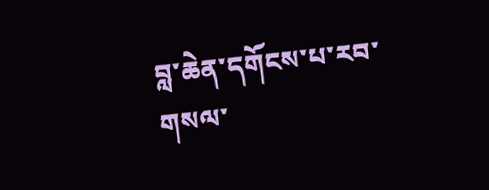བླ་ཆེན་དགོངས་པ་རབ་གསལ་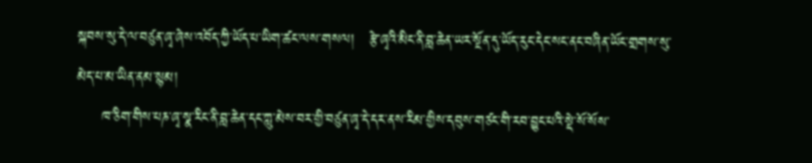སྐབས་སུ་དེ་ལ་བཙུན་ཞྭ་ཞེས་འབོད་ཀྱི་ཡོད་པ་ཡིག་ཚང་ལས་གསལ།   རྩེ་ཞྭའི་མིང་ནི་བླ་ཆེན་ཡར་སྔོན་དུ་ཡོད་རུང་དེང་སང་ནང་བཞིན་ཡོང་གྲགས་སུ་མེད་པ་མ་ཡིན་ནམ་སྙམ།
     ཁ་ཅིག་གིས་པཎ་ཞྭ་སྣ་རིང་ནི་བླ་ཆེན་དང་ཀླུ་མེས་བར་གྱི་བཙུན་ཞྭ་དེ་དར་ནས་རིམ་གྱིས་དབུས་གཙང་གི་རབ་བྱུང་པའི་སྡེ་སོ་སོས་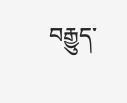བརྒྱུད་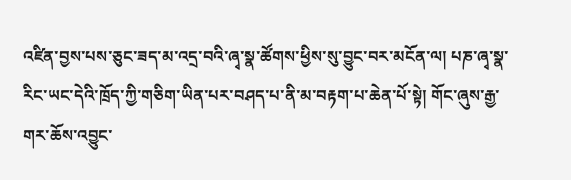འཛིན་བྱས་པས་ཅུང་ཟད་མ་འདྲ་བའི་ཞྭ་སྣ་ཚོགས་ཕྱིས་སུ་བྱུང་བར་མངོན་ལ། པཎ་ཞྭ་སྣ་རིང་ཡང་དེའི་ཁྲོད་ཀྱི་གཅིག་ཡིན་པར་བཤད་པ་ནི་མ་བརྟག་པ་ཆེན་པོ་སྟེ། གོང་ཞུས་རྒྱ་གར་ཆོས་འབྱུང་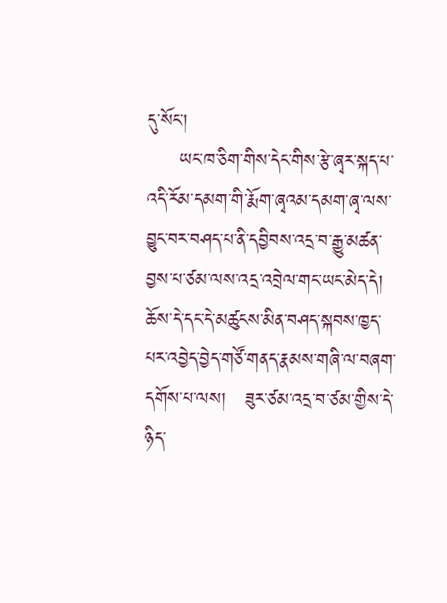དུ་སོང་།
     ཡང་ཁ་ཅིག་གིས་དེང་གིས་རྩེ་ཞྭར་སྐད་པ་འདི་རོམ་དམག་གི་རྨོག་ཞྭའམ་དམག་ཞྭ་ལས་བྱུང་བར་བཤད་པ་ནི་དབྱིབས་འདྲ་བ་རྒྱུ་མཚན་བྱས་པ་ཙམ་ལས་འདྲ་འབྲེལ་གང་ཡང་མེད་དེ།  ཆོས་དེ་དང་དེ་མཚུངས་མིན་བཤད་སྐབས་ཁྱད་པར་འབྱེད་བྱེད་གཙོ་གནད་རྣམས་གཞི་ལ་བཞག་དགོས་པ་ལས།   ཟུར་ཙམ་འདྲ་བ་ཙམ་གྱིས་དེ་ཉིད་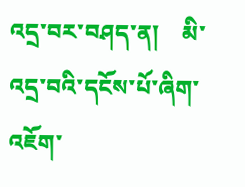འདྲ་བར་བཤད་ན།    མི་འདྲ་བའི་དངོས་པོ་ཞིག་འཇོག་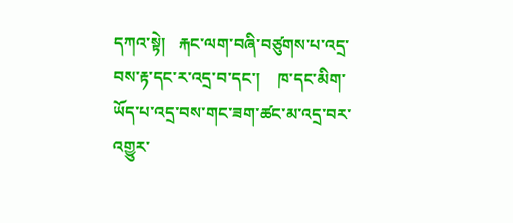དཀའ་སྟེ།   རྐང་ལག་བཞི་བཙུགས་པ་འདྲ་བས་རྟ་དང་ར་འདྲ་བ་དང་།    ཁ་དང་མིག་ཡོད་པ་འདྲ་བས་གང་ཟག་ཚང་མ་འདྲ་བར་འགྱུར་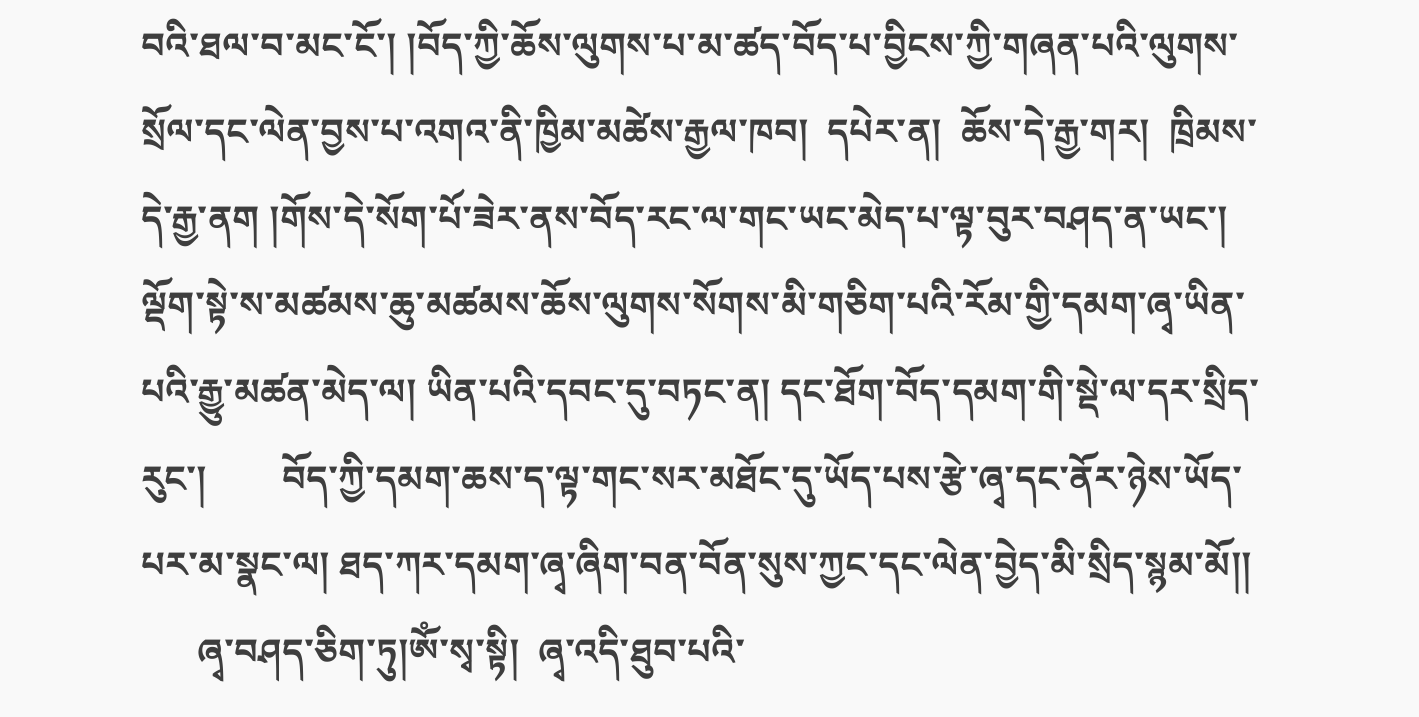བའི་ཐལ་བ་མང་ངོ་། །བོད་ཀྱི་ཆོས་ལུགས་པ་མ་ཚད་བོད་པ་བྱིངས་ཀྱི་གཞན་པའི་ལུགས་སྲོལ་དང་ལེན་བྱས་པ་འགའ་ནི་ཁྱིམ་མཚེས་རྒྱལ་ཁབ།  དཔེར་ན།  ཆོས་དེ་རྒྱ་གར།  ཁྲིམས་དེ་རྒྱ་ནག །གོས་དེ་སོག་པོ་ཟེར་ནས་བོད་རང་ལ་གང་ཡང་མེད་པ་ལྟ་བུར་བཤད་ན་ཡང་།  ལྡོག་སྟེ་ས་མཚམས་ཆུ་མཚམས་ཆོས་ལུགས་སོགས་མི་གཅིག་པའི་རོམ་གྱི་དམག་ཞྭ་ཡིན་པའི་རྒྱུ་མཚན་མེད་ལ། ཡིན་པའི་དབང་དུ་བཏང་ན། དང་ཐོག་བོད་དམག་གི་སྡེ་ལ་དར་སྲིད་རུང་།        བོད་ཀྱི་དམག་ཆས་ད་ལྟ་གང་སར་མཐོང་དུ་ཡོད་པས་རྩེ་ཞྭ་དང་ནོར་ཉེས་ཡོད་པར་མ་སྣང་ལ། ཐད་ཀར་དམག་ཞྭ་ཞིག་བན་བོན་སུས་ཀྱང་དང་ལེན་བྱེད་མི་སྲིད་སྙམ་མོ།།
      ཞྭ་བཤད་ཅིག་ཏུ།ཨོཾ་སྭ་སྟི།  ཞྭ་འདི་ཐུབ་པའི་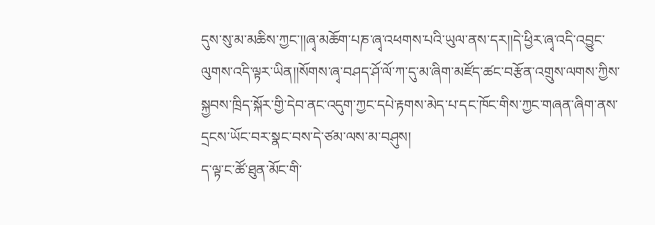དུས་སུ་མ་མཆིས་ཀྱང་།།ཞྭ་མཆོག་པཎ་ཞྭ་འཕགས་པའི་ཡུལ་ནས་དར།།དེ་ཕྱིར་ཞྭ་འདི་འབྱུང་ལུགས་འདི་ལྟར་ཡིན།།སོགས་ཞྭ་བཤད་ཤོ་ལོ་ཀ་དུ་མ་ཞིག་མཛོད་ཚང་བརྩོན་འགྲུས་ལགས་ཀྱིས་སྐྱབས་ཁྲིད་སྐོར་གྱི་དེབ་ནང་འདུག་ཀྱང་དཔེ་རྟགས་མེད་པ་དང་ཁོང་གིས་ཀྱང་གཞན་ཞིག་ནས་དྲངས་ཡོང་བར་སྣང་བས་དེ་ཙམ་ལས་མ་བཤུས།
ད་ལྟ་ང་ཚོ་ཐུན་མོང་གི་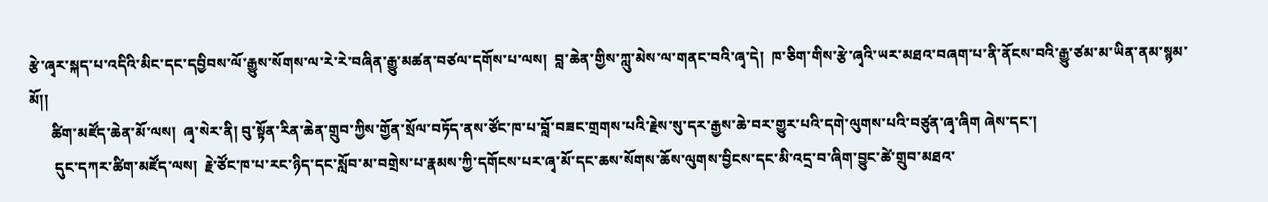རྩེ་ཞྭར་སྐད་པ་འདིའི་མིང་དང་དབྱིབས་ལོ་རྒྱུས་སོགས་ལ་རེ་རེ་བཞིན་རྒྱུ་མཚན་བཙལ་དགོས་པ་ལས།  བླ་ཆེན་གྱིས་ཀླུ་མེས་ལ་གནང་བའི་ཞྭ་དེ།  ཁ་ཅིག་གིས་རྩེ་ཞྭའི་ཡར་མཐའ་བཞག་པ་ནི་ནོངས་བའི་རྒྱུ་ཙམ་མ་ཡིན་ནམ་སྙམ་མོ།།
      ཚིག་མཛོད་ཆེན་མོ་ལས།  ཞྭ་སེར་ནི། བུ་སྟོན་རིན་ཆེན་གྲུབ་ཀྱིས་གྱོན་སྲོལ་བཏོད་ནས་ཙོང་ཁ་པ་བློ་བཟང་གྲགས་པའི་རྗེས་སུ་དར་རྒྱས་ཆེ་བར་གྱུར་པའི་དགེ་ལུགས་པའི་བཙུན་ཞྭ་ཞིག ཞེས་དང་།
       དུང་དཀར་ཚིག་མཛོད་ལས།  རྗེ་ཙོང་ཁ་པ་རང་ཉིད་དང་སློབ་མ་བགྲེས་པ་རྣམས་ཀྱི་དགོངས་པར་ཞྭ་མོ་དང་ཆས་སོགས་ཆོས་ལུགས་བྱིངས་དང་མི་འདྲ་བ་ཞིག་བྱུང་ཚེ་གྲུབ་མཐའ་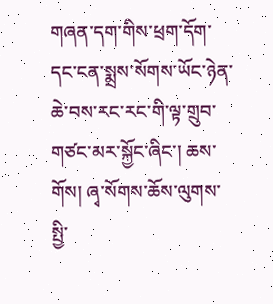གཞན་དག་གིས་ཕྲག་དོག་དང་ངན་སྨྲས་སོགས་ཡོང་ཉེན་ཆེ་བས་རང་རང་གི་ལྟ་གྲུབ་གཙང་མར་སྐྱོང་ཞིང་། ཆས་གོས། ཞྭ་སོགས་ཆོས་ལུགས་སྤྱི་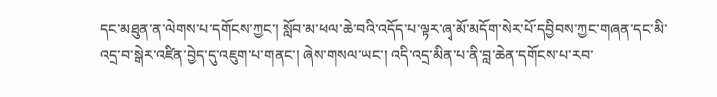དང་མཐུན་ན་ལེགས་པ་དགོངས་ཀྱང་། སློབ་མ་ཕལ་ཆེ་བའི་འདོད་པ་ལྟར་ཞྭ་མོ་མདོག་སེར་པོ་དབྱིབས་ཀྱང་གཞན་དང་མི་འདྲ་བ་སྒེར་འཛིན་བྱེད་དུ་འཇུག་པ་གནང་། ཞེས་གསལ་ཡང་། འདི་འདྲ་མིན་པ་ནི་བླ་ཆེན་དགོངས་པ་རབ་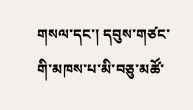གསལ་དང་། དབུས་གཙང་གི་མཁས་པ་མི་བཅུ་མཚོ་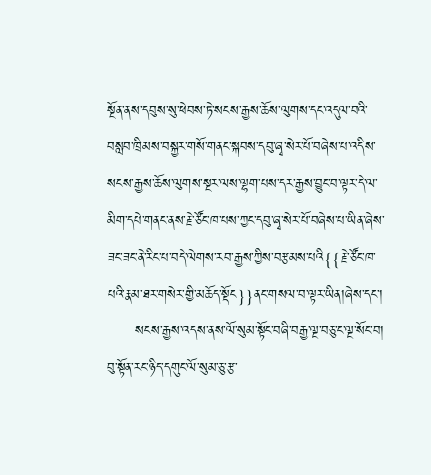སྔོན་ནས་དབུས་སུ་ཕེབས་ཏེ་སངས་རྒྱས་ཆོས་ལུགས་དང་འདུལ་བའི་བསླབ་ཁྲིམས་བསྐྱར་གསོ་གནང་སྐབས་དབུ་ཞྭ་སེར་པོ་བཞེས་པ་འདིས་སངས་རྒྱས་ཆོས་ལུགས་སྔར་ལས་ལྷག་པས་དར་རྒྱས་བྱུང་བ་ལྟར་དེ་ལ་མིག་དཔེ་གནང་ནས་རྗེ་ཙོང་ཁ་པས་ཀྱང་དབུ་ཞྭ་སེར་པོ་བཞེས་པ་ཡིན་ཞེས་ཟང་ཟང་ནེ་རིང་པ་བདེ་ལེགས་རབ་རྒྱས་ཀྱིས་བརྩམས་པའི{{རྗེ་ཙོང་ཁ་པའི་རྣམ་ཐར་གསེར་གྱི་མཆོད་སྡོང}}ནང་གསལ་བ་ལྟར་ཡིན།ཞེས་དང་།
      སངས་རྒྱས་འདས་ནས་ལོ་སུམ་སྟོང་བཞི་བརྒྱ་ལྔ་བཅུ་ང་ལྔ་སོང་བ། བུ་སྟོན་རང་ཉིད་དགུང་ལོ་སུམ་ཅུ་རྩ་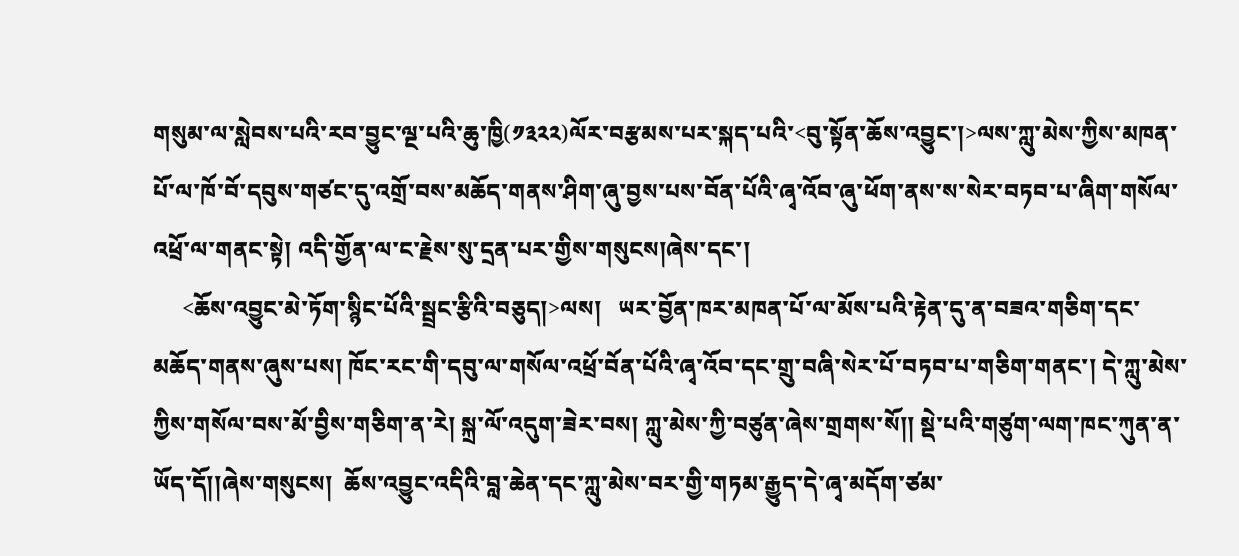གསུམ་ལ་སླེབས་པའི་རབ་བྱུང་ལྔ་པའི་ཆུ་ཁྱི(༡༣༢༢)ལོར་བརྩམས་པར་སྐད་པའི་<བུ་སྟོན་ཆོས་འབྱུང་།>ལས་ཀླུ་མེས་ཀྱིས་མཁན་པོ་ལ་ཁོ་བོ་དབུས་གཙང་དུ་འགྲོ་བས་མཆོད་གནས་ཤིག་ཞུ་བྱས་པས་བོན་པོའི་ཞྭ་འོབ་ཞུ་ཕོག་ནས་ས་སེར་བཏབ་པ་ཞིག་གསོལ་འཕྲོ་ལ་གནང་སྟེ། འདི་གྱོན་ལ་ང་རྗེས་སུ་དྲན་པར་གྱིས་གསུངས།ཞེས་དང་།
     <ཆོས་འབྱུང་མེ་ཏོག་སྙིང་པོའི་སྦྲང་རྩིའི་བཅུད།>ལས།   ཡར་བྱོན་ཁར་མཁན་པོ་ལ་མོས་པའི་རྟེན་དུ་ན་བཟའ་གཅིག་དང་མཆོད་གནས་ཞུས་པས། ཁོང་རང་གི་དབུ་ལ་གསོལ་འཕྲོ་བོན་པོའི་ཞྭ་འོབ་དང་གྲུ་བཞི་སེར་པོ་བཏབ་པ་གཅིག་གནང་། དེ་ཀླུ་མེས་ཀྱིས་གསོལ་བས་མོ་བྱིས་གཅིག་ན་རེ། སྐྲ་ལོ་འདུག་ཟེར་བས། ཀླུ་མེས་ཀྱི་བཙུན་ཞེས་གྲགས་སོ།། སྡེ་པའི་གཙུག་ལག་ཁང་ཀུན་ན་ཡོད་དོ།།ཞེས་གསུངས།  ཆོས་འབྱུང་འདིའི་བླ་ཆེན་དང་ཀླུ་མེས་བར་གྱི་གཏམ་རྒྱུད་དེ་ཞྭ་མདོག་ཙམ་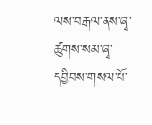ལས་བརྒལ་ནས་ཞྭ་ཚུགས་སམ་ཞྭ་དབྱིབས་གསལ་པོ་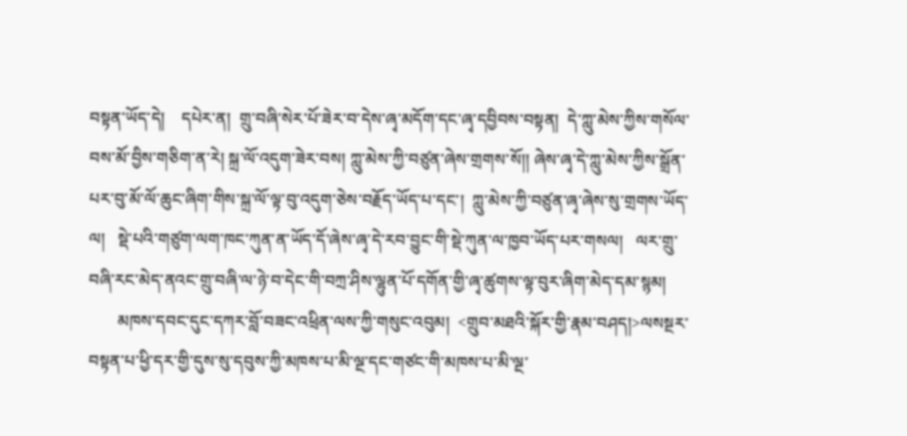བསྟན་ཡོད་དེ།    དཔེར་ན།  གྲུ་བཞི་སེར་པོ་ཟེར་བ་དེས་ཞྭ་མདོག་དང་ཞྭ་དབྱིབས་བསྟན།  དེ་ཀླུ་མེས་ཀྱིས་གསོལ་བས་མོ་བྱིས་གཅིག་ན་རེ། སྐྲ་ལོ་འདུག་ཟེར་བས། ཀླུ་མེས་ཀྱི་བཙུན་ཞེས་གྲགས་སོ།། ཞེས་ཞྭ་དེ་ཀླུ་མེས་ཀྱིས་སྒྲོན་པར་བུ་མོ་ལོ་ཆུང་ཞིག་གིས་སྐྲ་ལོ་ལྟ་བུ་འདུག་ཅེས་བརྗོད་ཡོད་པ་དང་།  ཀླུ་མེས་ཀྱི་བཙུན་ཞྭ་ཞེས་སུ་གྲགས་ཡོད་ལ།   སྡེ་པའི་གཙུག་ལག་ཁང་ཀུན་ན་ཡོད་དོ་ཞེས་ཞྭ་དེ་རབ་བྱུང་གི་སྡེ་ཀུན་ལ་ཁྱབ་ཡོད་པར་གསལ།   ལར་གྲུ་བཞི་རང་མེད་ནའང་གྲུ་བཞི་ལ་ཉེ་བ་དེང་གི་བཀྲ་ཤིས་ལྷུན་པོ་དགོན་གྱི་ཞྭ་ཚུགས་ལྟ་བུར་ཞིག་མེད་དམ་སྙམ།
       མཁས་དབང་དུང་དཀར་བློ་བཟང་འཕྲིན་ལས་ཀྱི་གསུང་འབུམ།  <གྲུབ་མཐའི་སྐོར་གྱི་རྣམ་བཤད།>ལསསྔར་བསྟན་པ་ཕྱི་དར་གྱི་དུས་སུ་དབུས་ཀྱི་མཁས་པ་མི་ལྔ་དང་གཙང་གི་མཁས་པ་མི་ལྔ་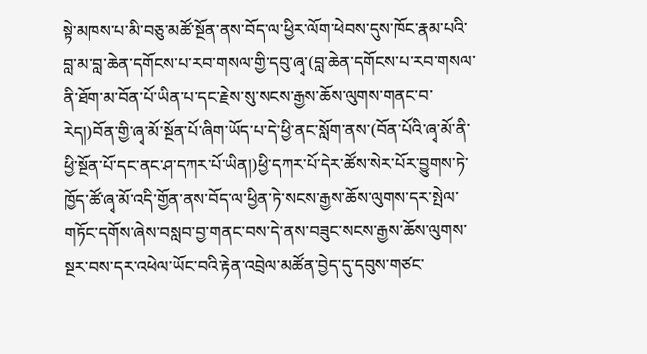སྟེ་མཁས་པ་མི་བཅུ་མཚོ་སྔོན་ནས་བོད་ལ་ཕྱིར་ལོག་ཕེབས་དུས་ཁོང་རྣམ་པའི་བླ་མ་བླ་ཆེན་དགོངས་པ་རབ་གསལ་གྱི་དབུ་ཞྭ་(བླ་ཆེན་དགོངས་པ་རབ་གསལ་ནི་ཐོག་མ་བོན་པོ་ཡིན་པ་དང་རྗེས་སུ་སངས་རྒྱས་ཆོས་ལུགས་གནང་བ་རེད།)བོན་གྱི་ཞྭ་མོ་སྔོན་པོ་ཞིག་ཡོད་པ་དེ་ཕྱི་ནང་སློག་ནས་(བོན་པོའི་ཞྭ་མོ་ནི་ཕྱི་སྔོན་པོ་དང་ནང་ཤ་དཀར་པོ་ཡིན།)ཕྱི་དཀར་པོ་དེར་ཚོས་སེར་པོར་བྱུགས་ཏེ་ཁྱོད་ཚོ་ཞྭ་མོ་འདི་གྱོན་ནས་བོད་ལ་ཕྱིན་ཏེ་སངས་རྒྱས་ཆོས་ལུགས་དར་སྤེལ་གཏོང་དགོས་ཞེས་བསླབ་བྱ་གནང་བས་དེ་ནས་བཟུང་སངས་རྒྱས་ཆོས་ལུགས་སྔར་བས་དར་འཕེལ་ཡོང་བའི་རྟེན་འབྲེལ་མཚོན་བྱེད་དུ་དབུས་གཙང་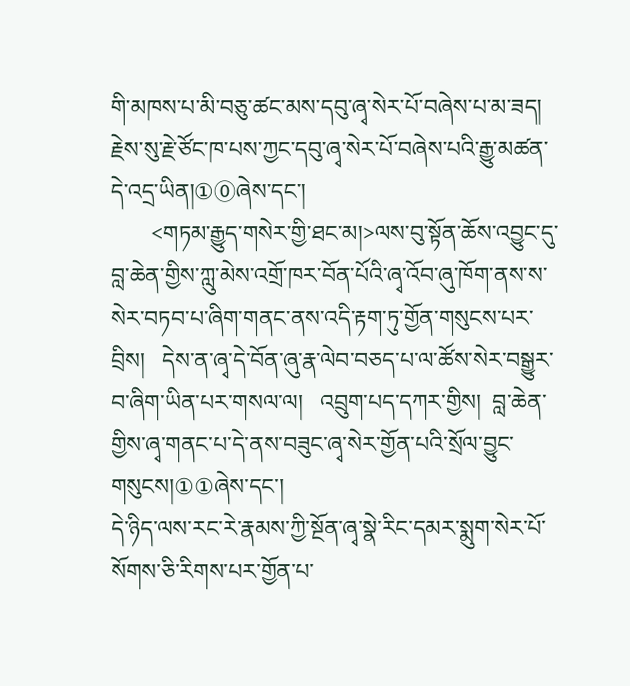གི་མཁས་པ་མི་བཅུ་ཚང་མས་དབུ་ཞྭ་སེར་པོ་བཞེས་པ་མ་ཟད།   རྗེས་སུ་རྗེ་ཙོང་ཁ་པས་ཀྱང་དབུ་ཞྭ་སེར་པོ་བཞེས་པའི་རྒྱུ་མཚན་དེ་འདྲ་ཡིན།①⓪ཞེས་དང་།
       <གཏམ་རྒྱུད་གསེར་གྱི་ཐང་མ།>ལས་བུ་སྟོན་ཆོས་འབྱུང་དུ་བླ་ཆེན་གྱིས་ཀླུ་མེས་འགྲོ་ཁར་བོན་པོའི་ཞྭ་འོབ་ཞུ་ཁོག་ནས་ས་སེར་བཏབ་པ་ཞིག་གནང་ནས་འདི་རྟག་ཏུ་གྱོན་གསུངས་པར་བྲིས།   དེས་ན་ཞྭ་དེ་བོན་ཞུ་རྣ་ལེབ་བཅད་པ་ལ་ཚོས་སེར་བསྒྱུར་བ་ཞིག་ཡིན་པར་གསལ་ལ།   འབྲུག་པད་དཀར་གྱིས།  བླ་ཆེན་གྱིས་ཞྭ་གནང་པ་དེ་ནས་བཟུང་ཞྭ་སེར་གྱོན་པའི་སྲོལ་བྱུང་གསུངས།①①ཞེས་དང་།
དེ་ཉིད་ལས་རང་རེ་རྣམས་ཀྱི་སྔོན་ཞྭ་སྣེ་རིང་དམར་སྨུག་སེར་པོ་སོགས་ཅི་རིགས་པར་གྱོན་པ་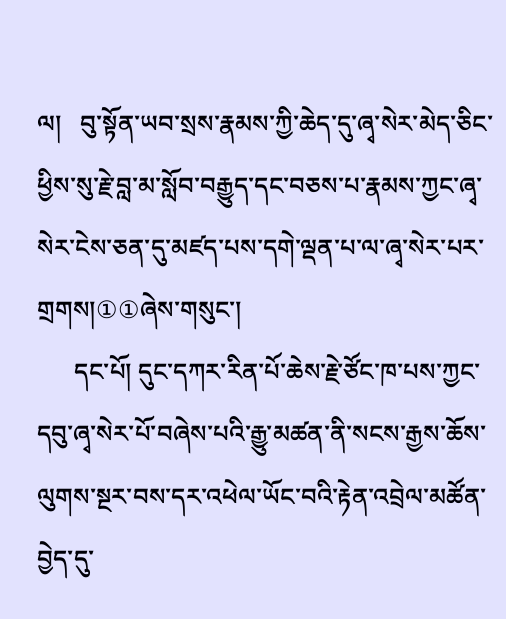ལ།   བུ་སྟོན་ཡབ་སྲས་རྣམས་ཀྱི་ཆེད་དུ་ཞྭ་སེར་མེད་ཅིང་ཕྱིས་སུ་རྗེ་བླ་མ་སློབ་བརྒྱུད་དང་བཅས་པ་རྣམས་ཀྱང་ཞྭ་སེར་ངེས་ཅན་དུ་མཛད་པས་དགེ་ལྡན་པ་ལ་ཞྭ་སེར་པར་གྲགས།①①ཞེས་གསུང་།
      དང་པོ། དུང་དཀར་རིན་པོ་ཆེས་རྗེ་ཙོང་ཁ་པས་ཀྱང་དབུ་ཞྭ་སེར་པོ་བཞེས་པའི་རྒྱུ་མཚན་ནི་སངས་རྒྱས་ཆོས་ལུགས་སྔར་བས་དར་འཕེལ་ཡོང་བའི་རྟེན་འབྲེལ་མཚོན་བྱེད་དུ་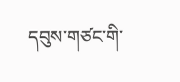དབུས་གཙང་གི་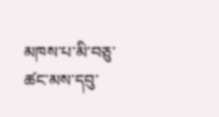མཁས་པ་མི་བཅུ་ཚང་མས་དབུ་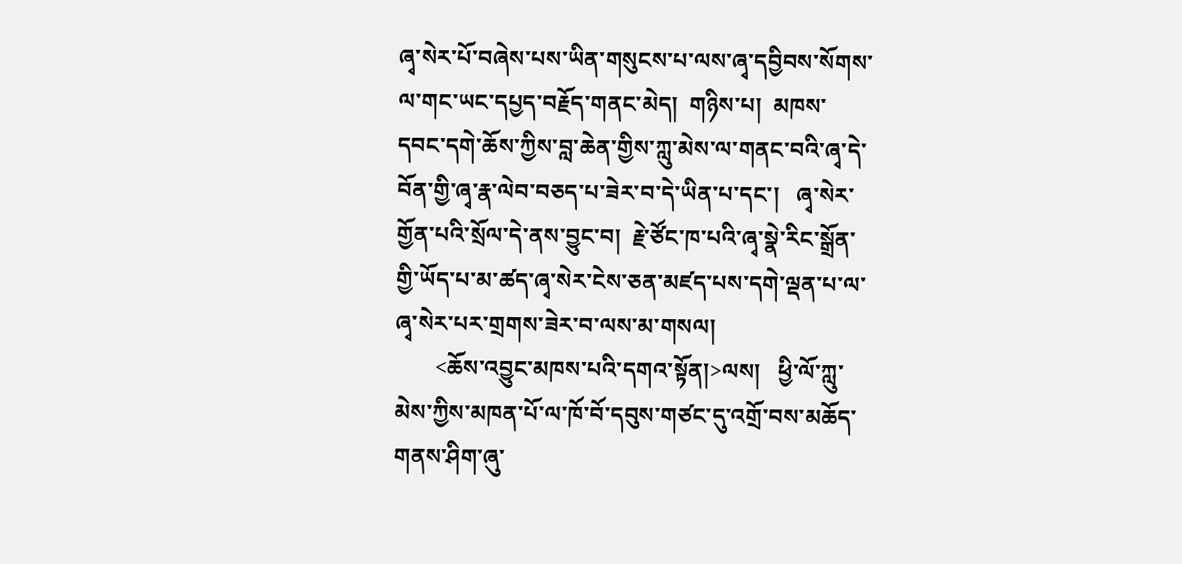ཞྭ་སེར་པོ་བཞེས་པས་ཡིན་གསུངས་པ་ལས་ཞྭ་དབྱིབས་སོགས་ལ་གང་ཡང་དཔྱད་བརྗོད་གནང་མེད།  གཉིས་པ།  མཁས་དབང་དགེ་ཆོས་ཀྱིས་བླ་ཆེན་གྱིས་ཀླུ་མེས་ལ་གནང་བའི་ཞྭ་དེ་བོན་གྱི་ཞྭ་རྣ་ལེབ་བཅད་པ་ཟེར་བ་དེ་ཡིན་པ་དང་།   ཞྭ་སེར་གྱོན་པའི་སྲོལ་དེ་ནས་བྱུང་བ།  རྗེ་ཙོང་ཁ་པའི་ཞྭ་སྣེ་རིང་སྒྲོན་གྱི་ཡོད་པ་མ་ཚད་ཞྭ་སེར་ངེས་ཅན་མཛད་པས་དགེ་ལྡན་པ་ལ་ཞྭ་སེར་པར་གྲགས་ཟེར་བ་ལས་མ་གསལ།
       <ཆོས་འབྱུང་མཁས་པའི་དགའ་སྟོན།>ལས།   ཕྱི་ལོ་ཀླུ་མེས་ཀྱིས་མཁན་པོ་ལ་ཁོ་བོ་དབུས་གཙང་དུ་འགྲོ་བས་མཆོད་གནས་ཤིག་ཞུ་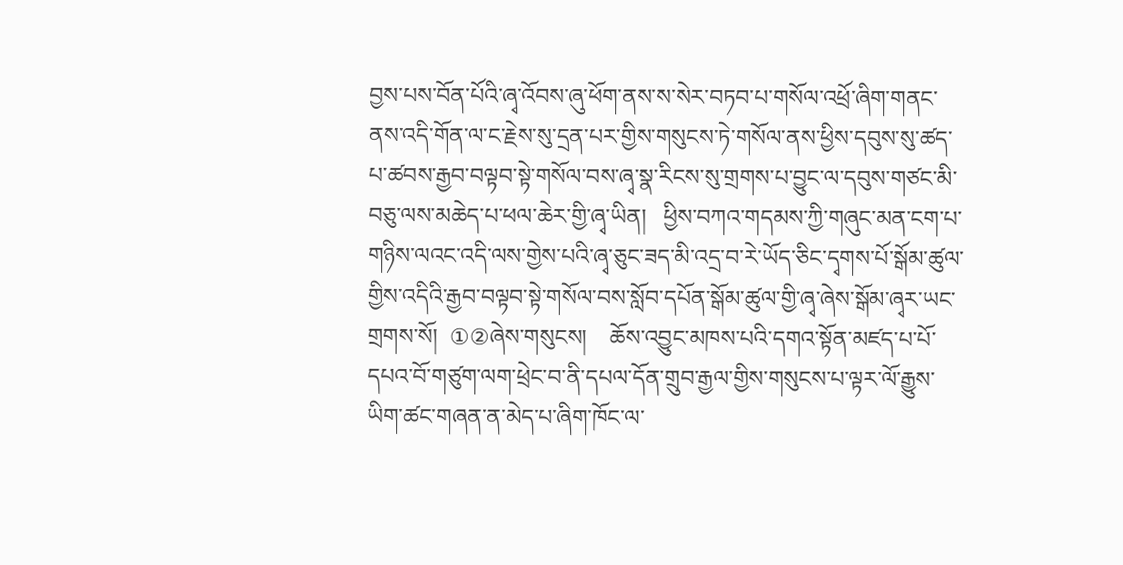བྱས་པས་བོན་པོའི་ཞྭ་འོབས་ཞུ་ཕོག་ནས་ས་སེར་བཏབ་པ་གསོལ་འཕྲོ་ཞིག་གནང་ནས་འདི་གོན་ལ་ང་རྗེས་སུ་དྲན་པར་གྱིས་གསུངས་ཏེ་གསོལ་ནས་ཕྱིས་དབུས་སུ་ཚད་པ་ཚབས་རྒྱབ་བལྟབ་སྟེ་གསོལ་བས་ཞྭ་སྣ་རིངས་སུ་གྲགས་པ་བྱུང་ལ་དབུས་གཙང་མི་བཅུ་ལས་མཆེད་པ་ཕལ་ཆེར་གྱི་ཞྭ་ཡིན།   ཕྱིས་བཀའ་གདམས་ཀྱི་གཞུང་མན་ངག་པ་གཉིས་ལའང་འདི་ལས་གྱེས་པའི་ཞྭ་ཅུང་ཟད་མི་འདྲ་བ་རེ་ཡོད་ཅིང་དྭགས་པོ་སྒོམ་ཚུལ་གྱིས་འདིའི་རྒྱབ་བལྟབ་སྟེ་གསོལ་བས་སློབ་དཔོན་སྒོམ་ཚུལ་གྱི་ཞྭ་ཞེས་སྒོམ་ཞྭར་ཡང་གྲགས་སོ།  ①②ཞེས་གསུངས།    ཆོས་འབྱུང་མཁས་པའི་དགའ་སྟོན་མཛད་པ་པོ་དཔའ་བོ་གཙུག་ལག་ཕྲེང་བ་ནི་དཔལ་དོན་གྲུབ་རྒྱལ་གྱིས་གསུངས་པ་ལྟར་ལོ་རྒྱུས་ཡིག་ཚང་གཞན་ན་མེད་པ་ཞིག་ཁོང་ལ་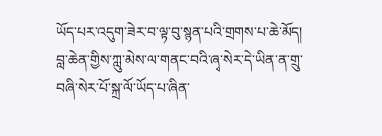ཡོད་པར་འདུག་ཟེར་བ་ལྟ་བུ་སྙན་པའི་གྲགས་པ་ཆེ་མོད།  བླ་ཆེན་གྱིས་ཀླུ་མེས་ལ་གནང་བའི་ཞྭ་སེར་དེ་ཡིན་ན་གྲུ་བཞི་སེར་པོ་སྐྲ་ལོ་ཡོད་པ་ཞིན་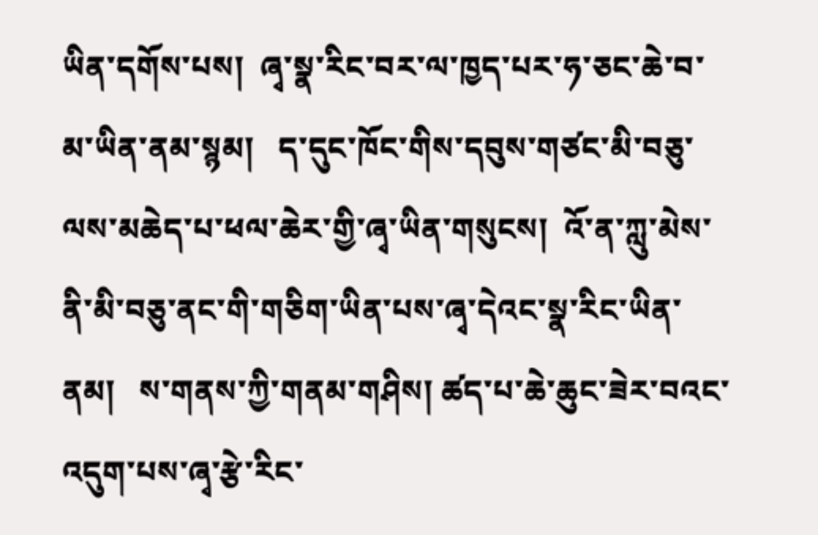ཡིན་དགོས་པས།  ཞྭ་སྣ་རིང་བར་ལ་ཁྱད་པར་ཧ་ཅང་ཆེ་བ་མ་ཡིན་ནམ་སྙམ།   ད་དུང་ཁོང་གིས་དབུས་གཙང་མི་བཅུ་ལས་མཆེད་པ་ཕལ་ཆེར་གྱི་ཞྭ་ཡིན་གསུངས།  འོ་ན་ཀླུ་མེས་ནི་མི་བཅུ་ནང་གི་གཅིག་ཡིན་པས་ཞྭ་དེའང་སྣ་རིང་ཡིན་ནམ།   ས་གནས་ཀྱི་གནམ་གཤིས། ཚད་པ་ཆེ་ཆུང་ཟེར་བའང་འདུག་པས་ཞྭ་རྩེ་རིང་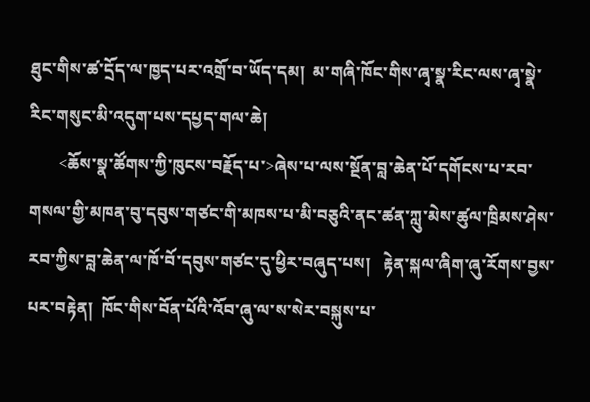ཐུང་གིས་ཚ་དྲོད་ལ་ཁྱད་པར་འགྲོ་བ་ཡོད་དམ།  མ་གཞི་ཁོང་གིས་ཞྭ་སྣ་རིང་ལས་ཞྭ་སྣེ་རིང་གསུང་མི་འདུག་པས་དཔྱད་གལ་ཆེ།
       <ཆོས་སྣ་ཚོགས་ཀྱི་ཁུངས་བརྗོད་པ་>ཞེས་པ་ལས་སྔོན་བླ་ཆེན་པོ་དགོངས་པ་རབ་གསལ་གྱི་མཁན་བུ་དབུས་གཙང་གི་མཁས་པ་མི་བཅུའི་ནང་ཚན་ཀླུ་མེས་ཚུལ་ཁྲིམས་ཤེས་རབ་ཀྱིས་བླ་ཆེན་ལ་ཁོ་བོ་དབུས་གཙང་དུ་ཕྱིར་བཞུད་པས།   རྟེན་སྐལ་ཞིག་ཞུ་རོགས་བྱས་པར་བརྟེན།  ཁོང་གིས་བོན་པོའི་འོབ་ཞུ་ལ་ས་སེར་བསྐུས་པ་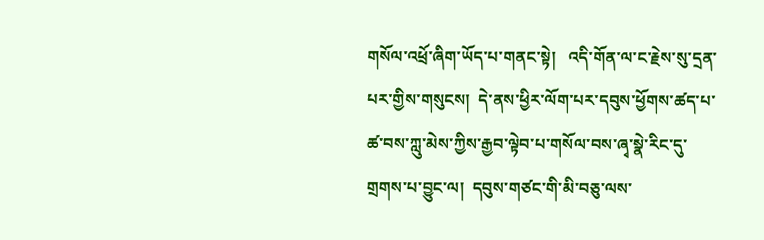གསོལ་འཕྲོ་ཞིག་ཡོད་པ་གནང་སྟེ།   འདི་གོན་ལ་ང་རྗེས་སུ་དྲན་པར་གྱིས་གསུངས།  དེ་ནས་ཕྱིར་ལོག་པར་དབུས་ཕྱོགས་ཚད་པ་ཚ་བས་ཀླུ་མེས་ཀྱིས་རྒྱབ་ལྟེབ་པ་གསོལ་བས་ཞྭ་སྣེ་རིང་དུ་གྲགས་པ་བྱུང་ལ།  དབུས་གཙང་གི་མི་བཅུ་ལས་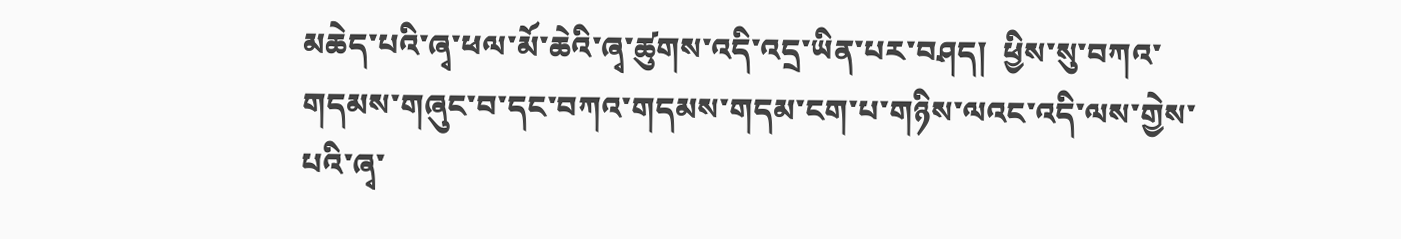མཆེད་པའི་ཞྭ་ཕལ་མོ་ཆེའི་ཞྭ་ཚུགས་འདི་འདྲ་ཡིན་པར་བཤད།  ཕྱིས་སུ་བཀའ་གདམས་གཞུང་བ་དང་བཀའ་གདམས་གདམ་ངག་པ་གཉིས་ལའང་འདི་ལས་གྱེས་པའི་ཞྭ་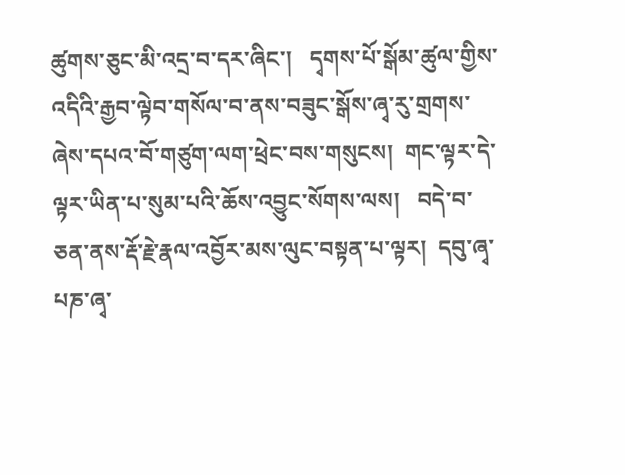ཚུགས་ཅུང་མི་འདྲ་བ་དར་ཞིང་།   དྭགས་པོ་སྒོམ་ཚུལ་གྱིས་འདིའི་རྒྱབ་ལྟེབ་གསོལ་བ་ནས་བཟུང་སྒོས་ཞྭ་རུ་གྲགས་ཞེས་དཔའ་བོ་གཙུག་ལག་ཕྲེང་བས་གསུངས།  གང་ལྟར་དེ་ལྟར་ཡིན་པ་སུམ་པའི་ཆོས་འབྱུང་སོགས་ལས།   བདེ་བ་ཅན་ནས་རྡོ་རྗེ་རྣལ་འབྱོར་མས་ལུང་བསྟན་པ་ལྟར།  དབུ་ཞྭ་པཎ་ཞྭ་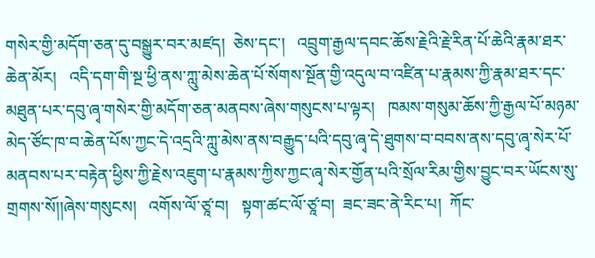གསེར་གྱི་མདོག་ཅན་དུ་བསྒྱུར་བར་མཛད།  ཅེས་དང་།   འབྲུག་རྒྱལ་དབང་ཆོས་རྗེའི་རྗེ་རིན་པོ་ཆེའི་རྣམ་ཐར་ཆེན་མོར།   འདི་དག་གི་སྔ་ཕྱི་ནས་ཀླུ་མེས་ཆེན་པོ་སོགས་སྔོན་གྱི་འདུལ་བ་འཛིན་པ་རྣམས་ཀྱི་རྣམ་ཐར་དང་མཐུན་པར་དབུ་ཞྭ་གསེར་གྱི་མདོག་ཅན་མནབས་ཞེས་གསུངས་པ་ལྟར།   ཁམས་གསུམ་ཆོས་ཀྱི་རྒྱལ་པོ་མཉམ་མེད་ཙོང་ཁ་བ་ཆེན་པོས་ཀྱང་དེ་འདྲའི་ཀླུ་མེས་ནས་བརྒྱུད་པའི་དབུ་ཞྭ་དེ་ཐུགས་བ་བབས་ནས་དབུ་ཞྭ་སེར་པོ་མནབས་པར་བརྟེན་ཕྱིས་ཀྱི་རྗེས་འཇུག་པ་རྣམས་ཀྱིས་ཀྱང་ཞྭ་སེར་གྱོན་པའི་སྲོལ་རིམ་གྱིས་བྱུང་བར་ཡོངས་སུ་གྲགས་སོ།།ཞེས་གསུངས།   འགོས་ལོ་ཙཱ་བ།   སྟག་ཚང་ལོ་ཙཱ་བ།  ཟང་ཟང་ནེ་རིང་པ།  ཀོང་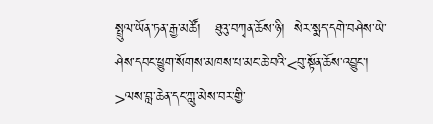སྤྲུལ་ཡོན་ཏན་རྒྱ་མཚོ།   ཐུའུ་བཀྭན་ཆོས་ཉི།  སེར་སྨད་དགེ་བཤེས་ཡེ་ཤེས་དབང་ཕྱུག་སོགས་མཁས་པ་མང་ཆེ་བའི་<བུ་སྟོན་ཆོས་འབྱུང་། >ལས་བླ་ཆེན་དང་ཀླུ་མེས་བར་གྱི་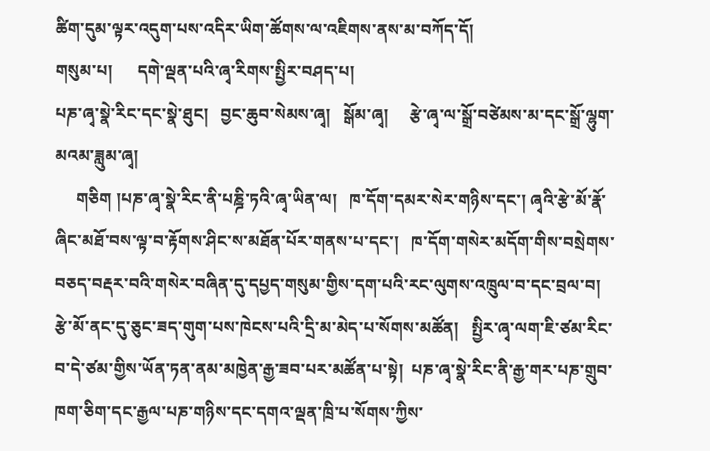ཚིག་དུམ་ལྟར་འདུག་པས་འདིར་ཡིག་ཚོགས་ལ་འཇིགས་ནས་མ་བཀོད་དོ།
གསུམ་པ།      དགེ་ལྡན་པའི་ཞྭ་རིགས་སྤྱིར་བཤད་པ།
པཎ་ཞྭ་སྣེ་རིང་དང་སྣེ་ཐུང།   བྱང་ཆུབ་སེམས་ཞྭ།   སྒོམ་ཞྭ།     རྩེ་ཞྭ་ལ་སྒྲོ་བཙེམས་མ་དང་སྒྲོ་ལྷུག་མའམ་ཟླུམ་ཞྭ།
     གཅིག །པཎ་ཞྭ་སྣེ་རིང་ནི་པཎྜི་ཏའི་ཞྭ་ཡིན་ལ།   ཁ་དོག་དམར་སེར་གཉིས་དང་། ཞྭའི་རྩེ་མོ་རྣོ་ཞིང་མཐོ་བས་ལྟ་བ་རྟོགས་ཤིང་ས་མཐོན་པོར་གནས་པ་དང་།   ཁ་དོག་གསེར་མདོག་གིས་བསྲེགས་བཅད་བརྡར་བའི་གསེར་བཞིན་དུ་དཔྱད་གསུམ་གྱིས་དག་པའི་རང་ལུགས་འཁྲུལ་བ་དང་བྲལ་བ།   རྩེ་མོ་ནང་དུ་ཅུང་ཟད་གུག་པས་ཁེངས་པའི་དྲི་མ་མེད་པ་སོགས་མཚོན།   སྤྱིར་ཞྭ་ལག་ཇི་ཙམ་རིང་བ་དེ་ཙམ་གྱིས་ཡོན་ཏན་ནམ་མཁྱེན་རྒྱ་ཟབ་པར་མཚོན་པ་སྟེ།  པཎ་ཞྭ་སྣེ་རིང་ནི་རྒྱ་གར་པཎ་གྲུབ་ཁག་ཅིག་དང་རྒྱལ་པཎ་གཉིས་དང་དགའ་ལྡན་ཁྲི་པ་སོགས་ཀྱིས་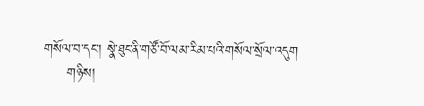གསོལ་བ་དང་། སྣེ་ཐུང་ནི་གཙོ་བོ་ལམ་རིམ་པའི་གསོལ་སྲོལ་འདུག
     གཉིས།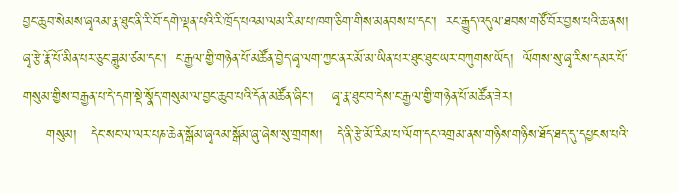བྱང་ཆུབ་སེམས་ཞྭའམ་རྣ་ཐུང་ནི་རི་བོ་དགེ་ལྡན་པའི་རི་ཁྲོད་པའམ་ལམ་རིམ་པ་ཁག་ཅིག་གིས་མནབས་པ་དང་།  རང་རྒྱུད་འདུལ་ཐབས་གཙོ་བོར་བྱས་པའི་ཆ་ནས།   ཞྭ་རྩེ་རྣོ་པོ་མིན་པར་ཅུང་ཟླུམ་ཙམ་དང་།  ང་རྒྱལ་གྱི་གཉེན་པོ་མཚོན་བྱེད་ཞྭ་ལག་ཀྱང་ནར་མོ་མ་ཡིན་པར་ཐུང་ཐུང་ཡར་བཀུགས་ཡོད།  ལོགས་སུ་ཞྭ་རིས་དམར་པོ་གསུམ་གྱིས་བརྒྱན་པ་དེ་དག་སྡེ་སྣོད་གསུམ་ལ་བྱང་ཆུབ་པའི་དོན་མཚོན་ཞིང་།    ཞྭ་རྣ་ཐུང་བ་དེས་ང་རྒྱལ་གྱི་གཉེན་པོ་མཚོན་ཟེར།
     གསུམ།   དེང་སང་ལ་ལར་པཎ་ཆེན་སྒོམ་ཞྭའམ་སྒོམ་ཞུ་ཞེས་སུ་གྲགས།   དེ་ནི་རྩེ་མོ་རིམ་པ་ལོག་དང་འགྲམ་ནས་གཉིས་གཉིས་ཐོད་ཐད་དུ་དཔྱངས་པའི་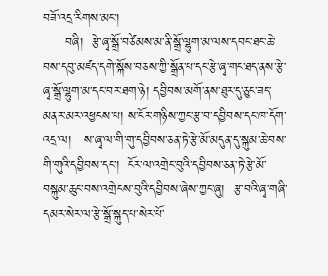བཟོ་འདྲ་རིགས་མང་།
     བཞི།  རྩེ་ཞྭ་སྒྲོ་བཙེམས་མ་ནི་སྒྲོ་ལྷུག་མ་ལས་དབང་ཐང་ཆེ་བས་དབུ་མཛད་དགེ་སྐོས་བཅས་ཀྱི་སྒྲོན་པ་དང་རྩེ་ཞྭ་གང་ཐད་ནས་རྩེ་ཞྭ་སྒྲོ་ལྷུག་མ་དང་བར་ཐག་ཉེ། དབྱིབས་མགོ་ནས་ཐུར་དུ་ཅུང་ཟད་མནར་མར་འཕྱངས་པ། ས་ངོར་གཉིས་ཀྱང་རྩ་བ་དབྱིབས་དང་ཁ་དོག་འདྲ་ལ།   ས་ཞྭ་ལ་གི་གུ་དབྱིབས་ཅན་ཏེ་རྩེ་མོ་མདུན་དུ་སྐུམ་ཆེ་བས་གི་གུའི་དབྱིབས་དང་།  ངོར་ལ་འགྲེང་བུའི་དབྱིབས་ཅན་ཏེ་རྩེ་མོ་བསྐུམ་ཆུང་བས་འགྲེངས་བུའི་དབྱིབས་ཞེས་ཀྱང་ཞུ།  རྩ་བའི་ཞྭ་གཞི་དམར་སེར་ལ་རྩེ་སྒྲོ་སྐུད་པ་སེར་པོ་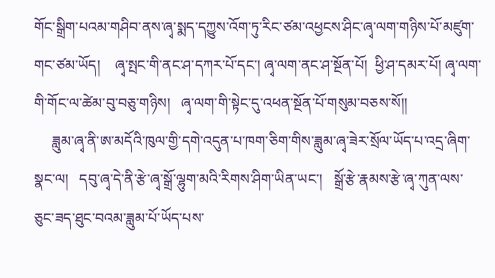གོང་སྒྲིག་པའམ་གཤིབ་ནས་ཞྭ་སྨད་དཀྱུས་འོག་ཏུ་རིང་ཙམ་འཕྱངས་ཤིང་ཞྭ་ལག་གཉིས་པོ་མཛུག་གང་ཙམ་ཡོད།    ཞྭ་སྤང་གི་ནང་ཤ་དཀར་པོ་དང་། ཞྭ་ལག་ནང་ཤ་སྔོན་པོ།  ཕྱི་ཤ་དམར་པོ། ཞྭ་ལག་གི་གོང་ལ་ཚེམ་བུ་བཅུ་གཉིས།   ཞྭ་ལག་གི་སྟེང་དུ་འཕན་སྔོན་པོ་གསུམ་བཅས་སོ།།
     ཟླུམ་ཞྭ་ནི་ཨ་མདོའི་ཁུལ་གྱི་དགེ་འདུན་པ་ཁག་ཅིག་གིས་ཟླུམ་ཞྭ་ཟེར་སྲོལ་ཡོད་པ་འདྲ་ཞིག་སྣང་ལ།   དབུ་ཞྭ་དེ་ནི་རྩེ་ཞྭ་སྒྲོ་ལྷུག་མའི་རིགས་ཤིག་ཡིན་ཡང་།   སྒྲོ་རྩེ་རྣམས་རྩེ་ཞྭ་ཀུན་ལས་ཅུང་ཟད་ཐུང་བའམ་ཟླུམ་པོ་ཡོད་པས་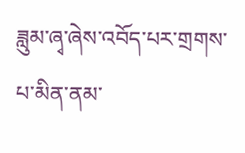ཟླུམ་ཞྭ་ཞེས་འབོད་པར་གྲགས་པ་མིན་ནམ་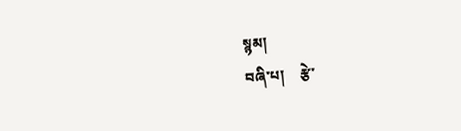སྙམ།
བཞི་པ།    རྩེ་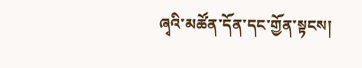ཞྭའི་མཚོན་དོན་དང་གྱོན་སྟངས།